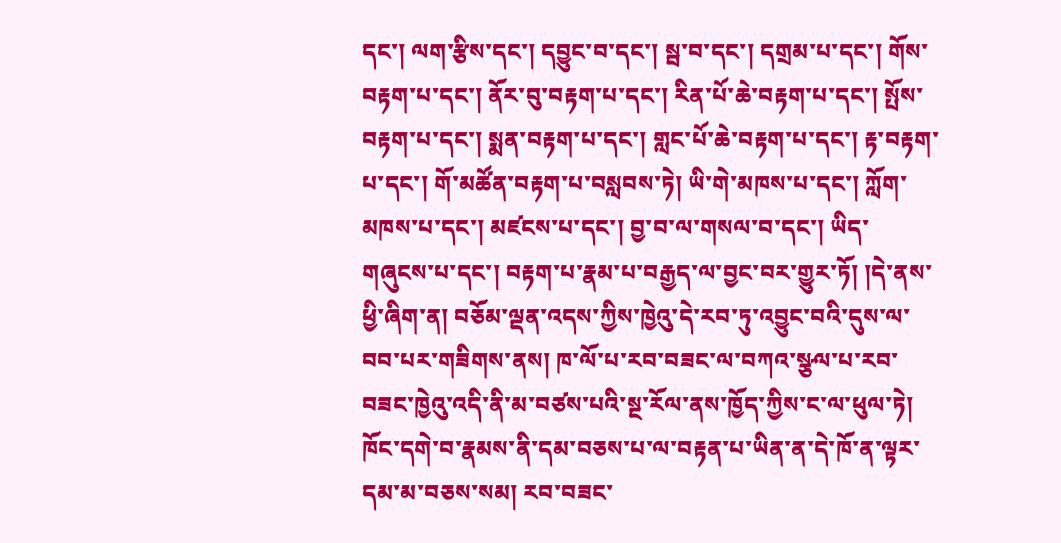དང་། ལག་རྩིས་དང་། དབྱུང་བ་དང་། སྦ་བ་དང་། དགྲམ་པ་དང་། གོས་བརྟག་པ་དང་། ནོར་བུ་བརྟག་པ་དང་། རིན་པོ་ཆེ་བརྟག་པ་དང་། སྤོས་བརྟག་པ་དང་། སྨན་བརྟག་པ་དང་། གླང་པོ་ཆེ་བརྟག་པ་དང་། རྟ་བརྟག་པ་དང་། གོ་མཚོན་བརྟག་པ་བསླབས་ཏེ། ཡི་གེ་མཁས་པ་དང་། ཀློག་མཁས་པ་དང་། མཛངས་པ་དང་། བྱ་བ་ལ་གསལ་བ་དང་། ཡིད་གཞུངས་པ་དང་། བརྟག་པ་རྣམ་པ་བརྒྱད་ལ་བྱང་བར་གྱུར་ཏོ། །དེ་ནས་ཕྱི་ཞིག་ན། བཅོམ་ལྡན་འདས་ཀྱིས་ཁྱེའུ་དེ་རབ་ཏུ་འབྱུང་བའི་དུས་ལ་བབ་པར་གཟིགས་ནས། ཁ་ལོ་པ་རབ་བཟང་ལ་བཀའ་སྩལ་པ་རབ་བཟང་ཁྱེའུ་འདི་ནི་མ་བཙས་པའི་སྔ་རོལ་ནས་ཁྱོད་ཀྱིས་ང་ལ་ཕུལ་ཏེ། ཁོང་དགེ་བ་རྣམས་ནི་དམ་བཅས་པ་ལ་བརྟན་པ་ཡིན་ན་དེ་ཁོ་ན་ལྟར་དམ་མ་བཅས་སམ། རབ་བཟང་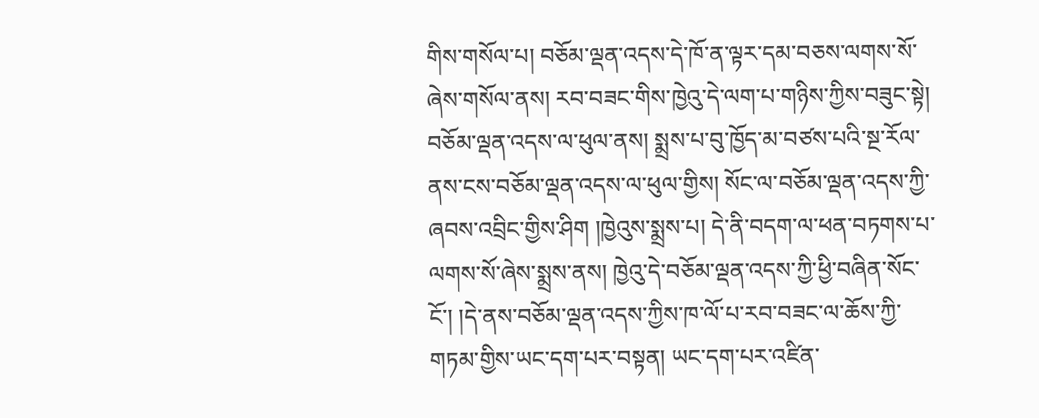གིས་གསོལ་པ། བཅོམ་ལྡན་འདས་དེ་ཁོ་ན་ལྟར་དམ་བཅས་ལགས་སོ་ཞེས་གསོལ་ནས། རབ་བཟང་གིས་ཁྱེའུ་དེ་ལག་པ་གཉིས་ཀྱིས་བཟུང་སྟེ། བཅོམ་ལྡན་འདས་ལ་ཕུལ་ནས། སྨྲས་པ་བུ་ཁྱོད་མ་བཙས་པའི་སྔ་རོལ་ནས་ངས་བཅོམ་ལྡན་འདས་ལ་ཕུལ་གྱིས། སོང་ལ་བཅོམ་ལྡན་འདས་ཀྱི་ཞབས་འབྲིང་གྱིས་ཤིག །ཁྱེའུས་སྨྲས་པ། དེ་ནི་བདག་ལ་ཕན་བཏགས་པ་ལགས་སོ་ཞེས་སྨྲས་ནས། ཁྱེའུ་དེ་བཅོམ་ལྡན་འདས་ཀྱི་ཕྱི་བཞིན་སོང་ངོ་། །དེ་ནས་བཅོམ་ལྡན་འདས་ཀྱིས་ཁ་ལོ་པ་རབ་བཟང་ལ་ཆོས་ཀྱི་གཏམ་གྱིས་ཡང་དག་པར་བསྟན། ཡང་དག་པར་འཛིན་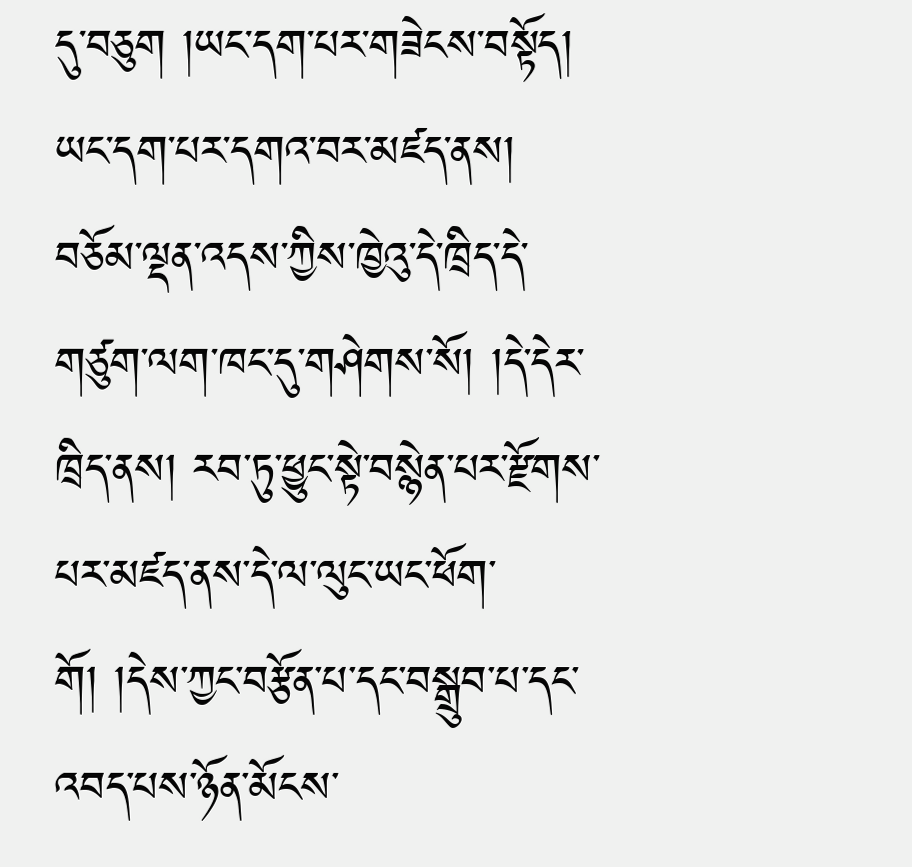དུ་བཅུག །ཡང་དག་པར་གཟེངས་བསྟོད། ཡང་དག་པར་དགའ་བར་མཛད་ནས། བཅོམ་ལྡན་འདས་ཀྱིས་ཁྱེའུ་དེ་ཁྲིད་དེ་གཙུག་ལག་ཁང་དུ་གཤེགས་སོ། །དེ་དེར་ཁྲིད་ནས། རབ་ཏུ་ཕྱུང་སྟེ་བསྙེན་པར་རྫོགས་པར་མཛད་ནས་དེ་ལ་ལུང་ཡང་ཕོག་གོ། །དེས་ཀྱང་བརྩོན་པ་དང་བསྒྲུབ་པ་དང་འབད་པས་ཉོན་མོངས་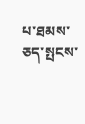པ་ཐམས་ཅད་སྤངས་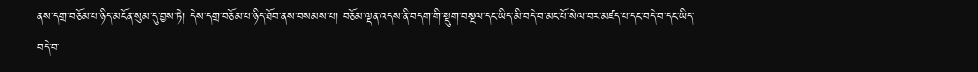ནས་དགྲ་བཅོམ་པ་ཉིད་མངོན་སུམ་དུ་བྱས་ཏེ། དེས་དགྲ་བཅོམ་པ་ཉིད་ཐོབ་ནས་བསམས་པ། བཅོམ་ལྡན་འདས་ནི་བདག་གི་སྡུག་བསྔལ་དང་ཡིད་མི་བདེ་བ་མང་པོ་སེལ་བར་མཛད་པ་དང་བདེ་བ་དང་ཡིད་བདེ་བ་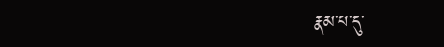རྣམ་པ་དུ་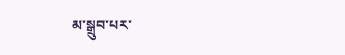མ་སྒྲུབ་པར་